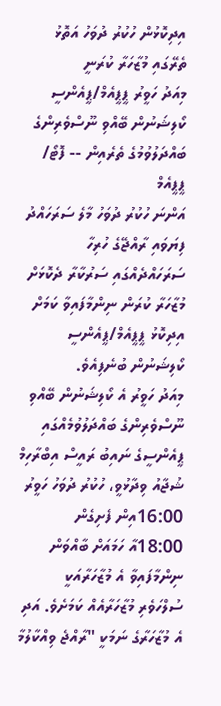އިދިކޮޅުން ހުކުރު ދުވަހު އަތޮޅު ތެރޭގައި މުޒާހަރާ ކުރަނީ
މިއަދު ހަވީރު ޕީޕީއެމް/ޕީއެންސީ ކޯލިޝަނުން ބޭއްވި ނޫސްވެރިންގެ ބައްދަލުވުމުގެ ތެރެއިން -- ފޮޓޯ/ ޕީޕީއެމް
އަންނަ ހުކުރު ދުވަހު މާލެ ސަރަހައްދު ފިޔަވައި ރާއްޖޭގެ ހުރިހާ ސަރަހައްދެއްގައި ސަރުކާރާ ދެކޮޅަށް މުޒާހަރާ ކުރަން ނިންމާފައިވާ ކަމަށް އިދިކޮޅު ޕީޕީއެމް/ޕީއެންސީ ކޯލިޝަނުން ބުނެފިއެވެ.
މިއަދު ހަވީރު އެ ކޯލިޝަނުން ބޭއްވި ނޫސްވެރިންގެ ބައްދަލުވުމެއްގައި ޕީއެންސީގެ ނައިބު ރައީސް އިބްރާހިމް ޝުޖާއު ވިދާޅުވީ، ހުކުރު ދުވަހު ހަވީރު 16:00އިން ފެށިގެން 18:00އާ ހަމައަށް ބާއްވަން ނިންމާފައިވާ އެ މުޒާހަރާއަކީ ސުލްހަވެރި މުޒާހަރާއެއް ކަމަށެވެ. އަދި އެ މުޒާހަރާގެ ނަމަކީ "ރާއްޖެ ވިއްކާލުމާ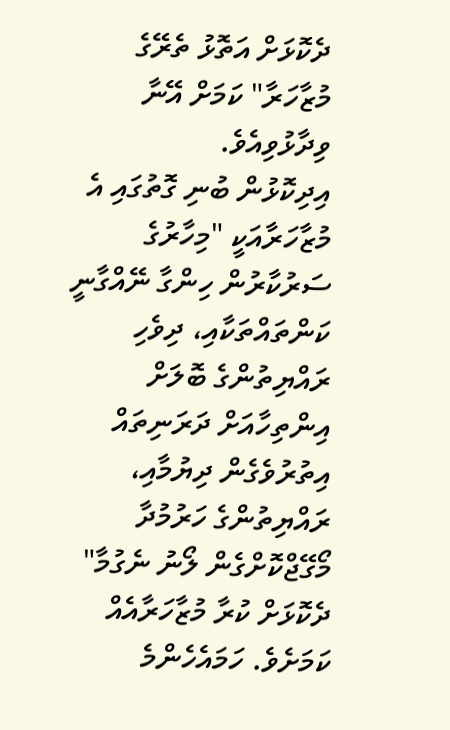ދެކޮޅަށް އަތޮޅު ތެރޭގެ މުޒާހަރާ" ކަމަށް އޭނާ ވިދާޅުވިއެވެ.
އިދިކޮޅުން ބުނި ގޮތުގައި އެ މުޒާހަރާއަކީ "މިހާރުގެ ސަރުކާރުން ހިންގާ ނޭއްގާނީ ކަންތައްތަކާއި، ދިވެހި ރައްޔިތުންގެ ބޮލަށް އިންތިހާއަށް ދަރަނިތައް އިތުރުވެގެން ދިޔުމާއި، ރައްޔިތުންގެ ހަރުމުދާ މޯގޭޖްކޮށްގެން ލޯނު ނެގުމާ" ދެކޮޅަށް ކުރާ މުޒާހަރާއެއް ކަމަށެވެ. ހަމައެހެންމެ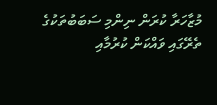މުޒާހަރާ ކުރަން ނިންމި ސަބަބުތަކުގެ ތެރޭގައި ވައްކަން ކުރުމާއި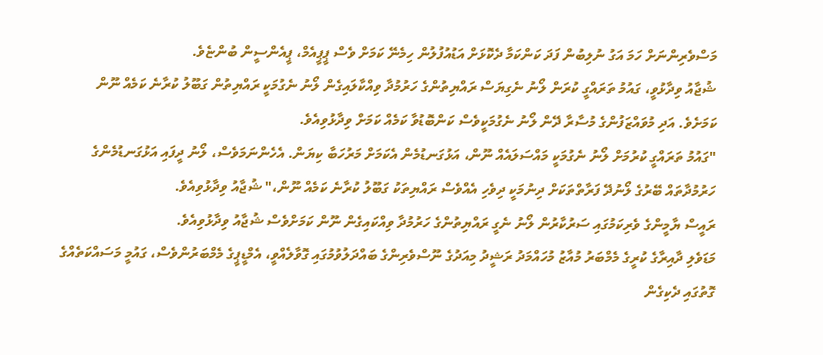މަސްވެރިންނަށް ހަމަ އަގު ނުލިބުން ފަދަ ކަންކަމާ ދެކޮޅަށް އަޑުއުފުލުން ހިމެނޭ ކަމަށް ވެސް ޕީޕީއެމް، ޕީއެންސީން ބުންޏެވެ.
ޝުޖާއު ވިދާޅުވީ، ގައުމު ތަރައްގީ ކުރަން ލޯނު ނެގިޔަސް ރައްޔިތުންގެ ހަރުމުދާ ވިއްކާލައިގެން ލޯނު ނެގުމަކީ ރައްޔިތުން ގަބޫލު ކުރާނެ ކަމެއް ނޫން ކަމަށެވެ. އަދި މުވައްޒަފުންގެ މުސާރާ ދޭން ލޯނު ނެގުމަކީވެސް ކަންބޮޑުވާ ކަމެއް ކަމަށް ވިދާޅުވިއެވެ.
"ގައުމު ތަރައްގީ ކުރުމަށް ލޯނު ނެގުމަކީ މައްސަލައެއް ނޫން، އަޅުގަނޑުމެން އެކަމަށް މަރުހަބާ ކިޔަން. އެހެންނަމަވެސް، ލޯނު ދީފައި އަޅުގަނޑުމެންގެ ހަރުމުދާތައް ބޭރުގެ ލޯނުދޭ ފަރާތްތަކަށް ދިނުމަކީ ދިވެހި އެއްވެސް ރައްޔިތަކު ގަބޫލު ކުރާނެ ކަމެއް ނޫން،" ޝުޖާއު ވިދާޅުވިއެވެ.
ރައީސް ޔާމީންގެ ވެރިކަމުގައި ސަރުކާރުން ލޯނު ނެގީ ރައްޔިތުންގެ ހަރުމުދާ ވިއްކައިގެން ނޫން ކަމަށްވެސް ޝުޖާއު ވިދާޅުވިއެވެ.
މަޑަވެލި ދާއިރާގެ ކުރީގެ މެމްބަރު މުއާޒު މުހައްމަދު ރަޝީދު މިއަދުގެ ނޫސްވެރިންގެ ބައްދަލުވުމުގައި ގޮވާލެއްވީ، އެމްޑީޕީގެ މެމްބަރުންވެސް، ގައުމީ މަސައްކަތެއްގެ ގޮތުގައި ދެކިގެން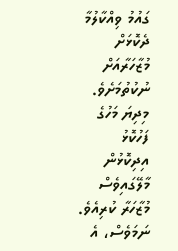ގައުމު ވިއްކާލުމާ ދެކޮޅަށް މުޒާހަރާއަށް ނުކުތުމަށެވެ.
މިދިޔަ މަހުގެ ފަހުކޮޅު އިދިކޮޅުން މާލޭގައިވެސް މުޒާހަރާ ކުރިއެވެ. ނަމަވެސް، އެ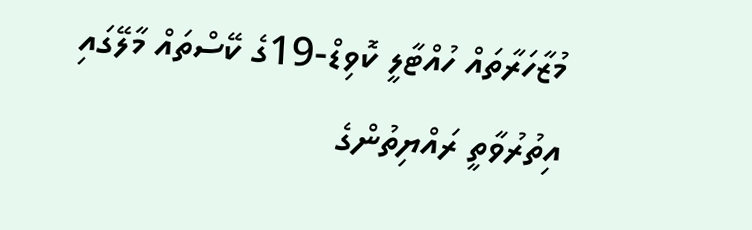މުޒާހަރާތައް ހުއްޓާލީ ކޮވިޑް-19ގެ ކޭސްތައް މާލޭގައި އިތުރުވާތީ ރައްޔިތުންގެ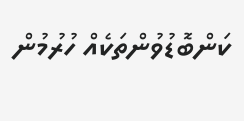ކަންބޮޑުވުންތަކެއް ހުރުމުން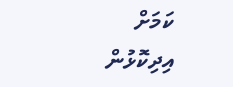ކަމަށް އިދިކޮޅުން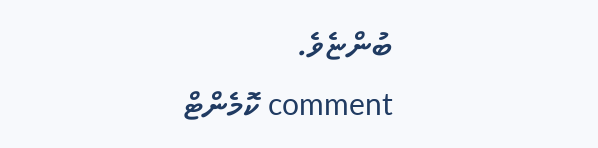ބުންޏެވެ.
comment ކޮމެންޓް